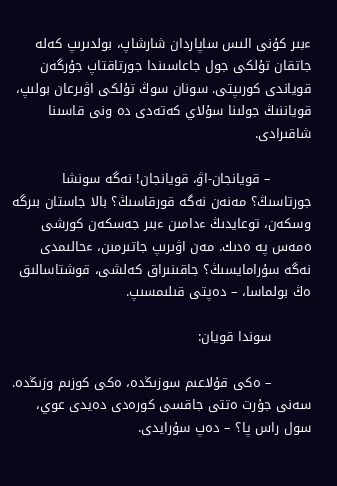ءبىر كۇنى الىس ساپاردان شارشاپ، بولدىرىپ كەلە جاتقان تۇلكى جول جاعاسىندا جورتاقتاپ جۇرگەن قوياندى كورىپتى. سونان سوڭ تۇلكى اۋىرعان بولىپ، قوياننىڭ جولىنا سۇلاي كەتەدى دە ونى قاسىنا شاقىرادى.

         – قويانجان-اۋ، قويانجان! نەگە سونشا جورتاسىڭ؟ مەنەن نەگە قورقاسىڭ؟ بالا جاستان بىرگە وسكەن، توعايدىڭ ءدامىن ءبىر جەسكەن كورشى ەمەس پە ەدىك. مەن اۋىرىپ جاتىرمىن، ءحالىمدى نەگە سۇرامايسىڭ؟ جاقىنىراق كەلشى، قوشتاسالىق ەڭ بولماسا، – دەپتى قىلىمسىپ.

         سوندا قويان:

         – ەكى قۇلاعىم سوزىڭدە، ەكى كوزىم وزىڭدە. سەنى جۇرت ەتتى جاقسى كورەدى دەيدى عوي، سول راس پا؟ – دەپ سۇرايدى.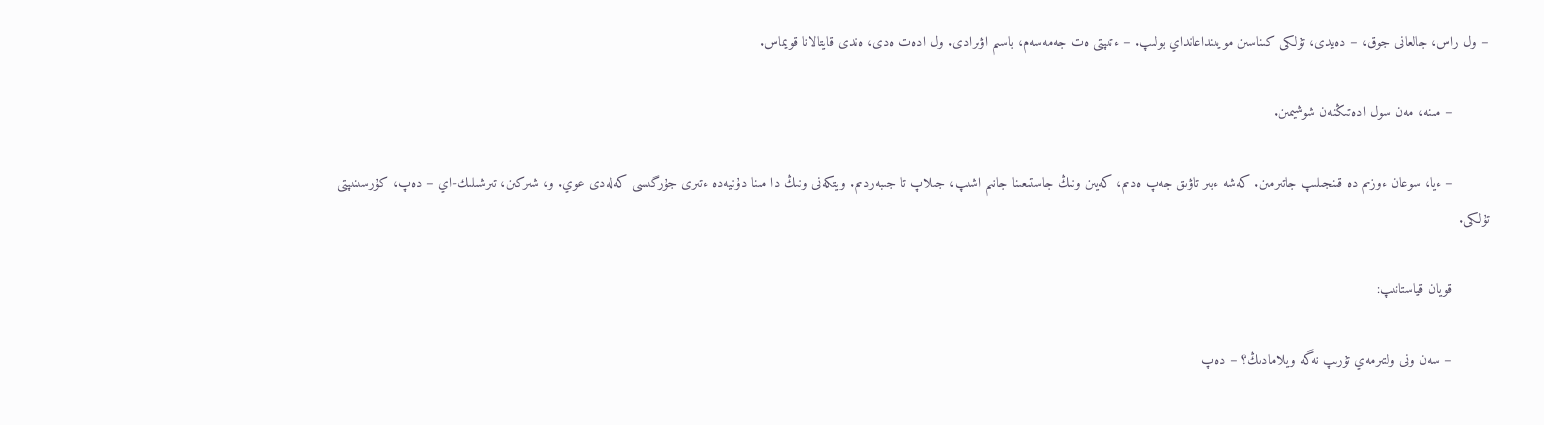– ول راس، جالعانى جوق، – دەيدى، تۇلكى كىناسىن مويىنداعانداي بولىپ. – ءتىپتى ەت جەمەسەم، باسىم اۋىرادى. ول ادەت ەدى، ەندى قايتالانا قويماس.

         – مىنە، مەن سول ادەتىڭنەن شوشيمىن.

         – ءيا، سوعان ءوزىم دە قىنجىلىپ جاتىرمىن. كەشە ءبىر تاۋىق جەپ ەدىم، كەيىن ونىڭ جاستىعىنا جانىم اشىپ، جىلاپ تا جىبەردىم. ويتكەنى ونىڭ دا مىنا دۇنيەدە ءتىرى جۇرگىسى كەلەدى عوي. و، شىركىن، تىرشىلىك-اي – دەپ، كۇرسىنىپتى تۇلكى.

         قويان قياستانىپ:

         – سەن ونى ولتىرمەي تۇرىپ نەگە ويلامادىڭ؟ – دەپ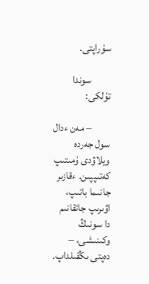سۇراپتى.

         سوندا تۇلكى:

         – مەن ءدال سول جەردە ويلاۋدى ۇمىتىپ كەتىپپىن. ءقازىر جانىما باتىپ، اۋىرىپ جاتقانىم دا سونىڭ وكىنىشى، – دەپتى ىڭقىلداپ.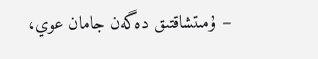– ۇمىتشاقتىق دەگەن جامان عوي،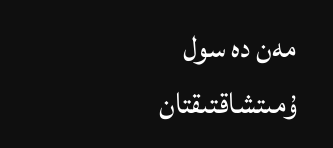مەن دە سول ۇمىتشاقتىقتان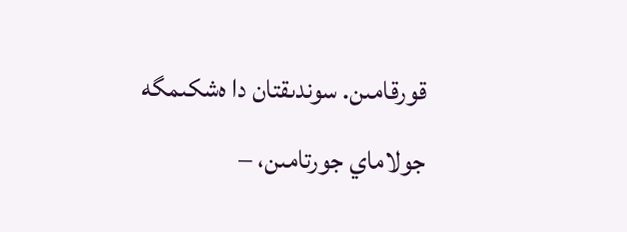قورقامىن. سوندىقتان دا ەشكىمگە جولاماي جورتامىن، –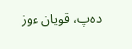دەپ، قويان ءوز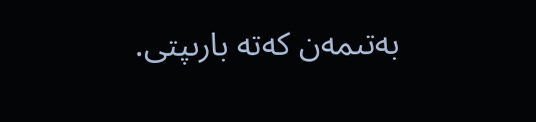بەتىمەن كەتە بارىپتى.